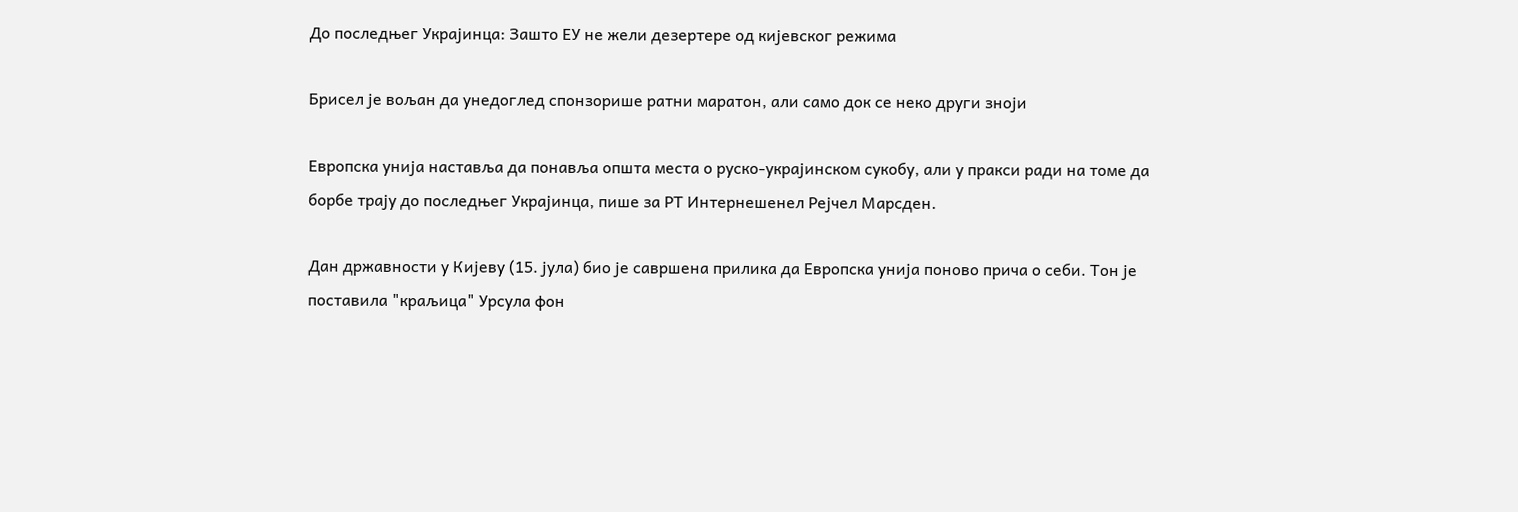До последњег Украјинца: Зашто ЕУ не жели дезертере од кијевског режима

Брисел је вољан да унедоглед спонзорише ратни маратон, али само док се неко други зноји

Европска унија наставља да понавља општа места о руско-украјинском сукобу, али у пракси ради на томе да борбе трају до последњег Украјинца, пише за РТ Интернешенел Рејчел Марсден.

Дан државности у Кијеву (15. јула) био је савршена прилика да Европска унија поново прича о себи. Тон је поставила "краљица" Урсула фон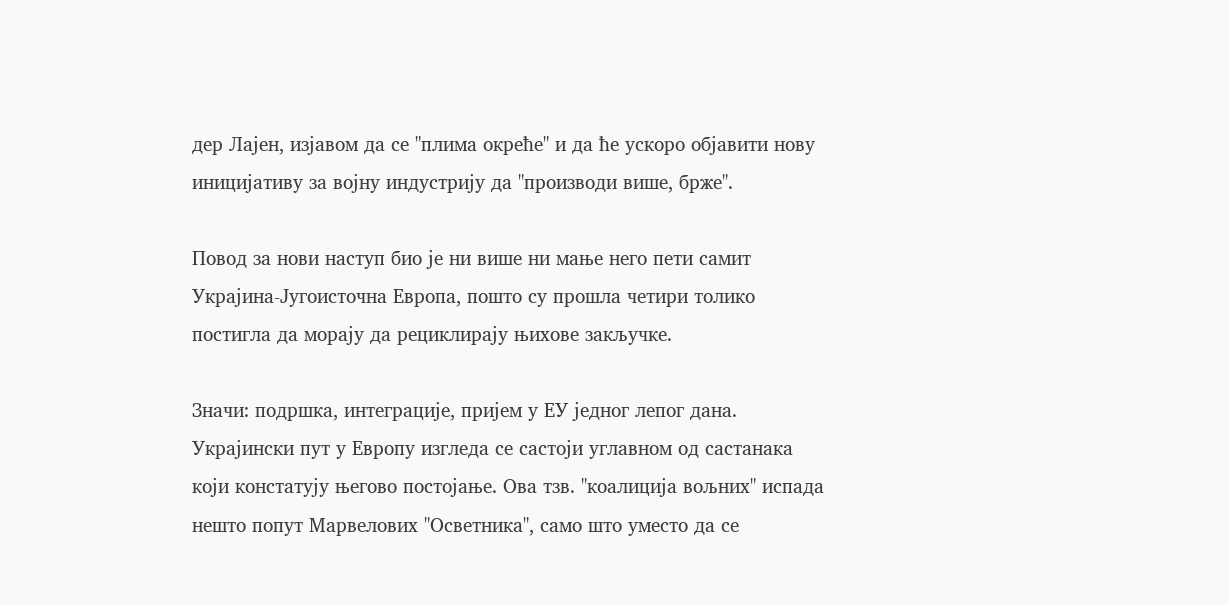дер Лајен, изјавом да се "плима окреће" и да ће ускоро објавити нову иницијативу за војну индустрију да "производи више, брже".

Повод за нови наступ био је ни више ни мање него пети самит Украјина-Југоисточна Европа, пошто су прошла четири толико постигла да морају да рециклирају њихове закључке.

Значи: подршка, интеграције, пријем у ЕУ једног лепог дана. Украјински пут у Европу изгледа се састоји углавном од састанака који констатују његово постојање. Ова тзв. "коалиција вољних" испада нешто попут Марвелових "Осветника", само што уместо да се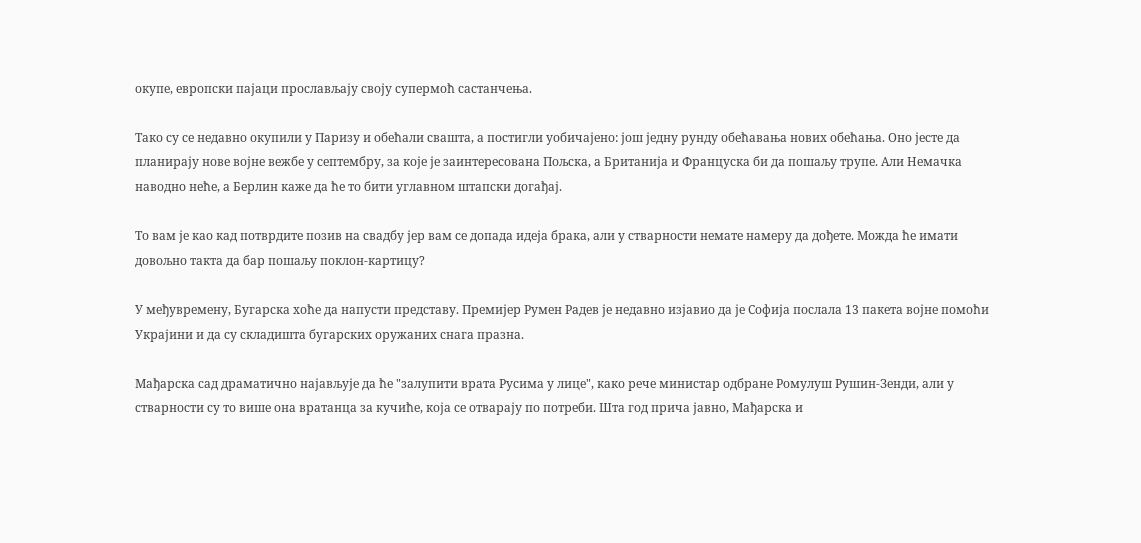окупе, европски пајаци прослављају своју супермоћ састанчења.

Тако су се недавно окупили у Паризу и обећали свашта, а постигли уобичајено: још једну рунду обећавања нових обећања. Оно јесте да планирају нове војне вежбе у септембру, за које је заинтересована Пољска, а Британија и Француска би да пошаљу трупе. Али Немачка наводно неће, а Берлин каже да ће то бити углавном штапски догађај.

То вам је као кад потврдите позив на свадбу јер вам се допада идеја брака, али у стварности немате намеру да дођете. Можда ће имати довољно такта да бар пошаљу поклон-картицу?

У међувремену, Бугарска хоће да напусти представу. Премијер Румен Радев је недавно изјавио да је Софија послала 13 пакета војне помоћи Украјини и да су складишта бугарских оружаних снага празна.

Мађарска сад драматично најављује да ће "залупити врата Русима у лице", како рече министар одбране Ромулуш Рушин-Зенди, али у стварности су то више она вратанца за кучиће, која се отварају по потреби. Шта год прича јавно, Мађарска и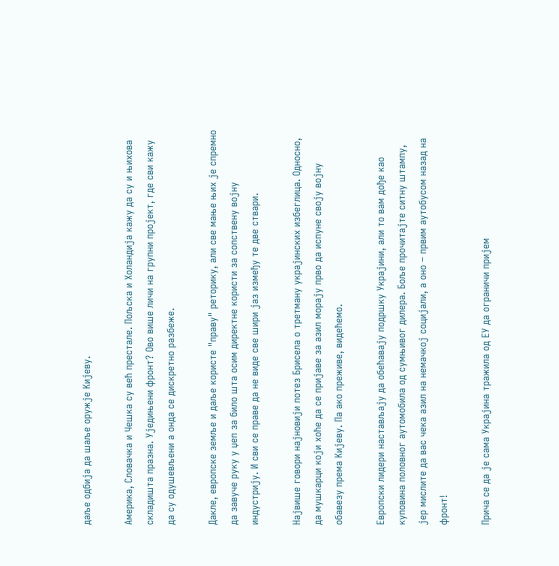даље одбија да шаље оружје Кијеву.

Америка, Словачка и Чешка су већ престале. Пољска и Холандија кажу да су и њихова складишта празна. Уједињени фронт? Ово више личи на групни пројект, где сви кажу да су одушевљени а онда се дискретно разбеже.

Дакле, европске земље и даље користе "праву" реторику, али све мање њих је спремно да завуче руку у џеп за било шта осим директне користи за сопствену војну индустрију. И сви се праве да не виде све шири јаз између те две ствари.

Највише говори најновији потез Брисела о третману украјинских избеглица. Односно, да мушкарци који хоће да се пријаве за азил морају прво да испуне своју војну обавезу према Кијеву. Па ако преживе, видећемо.

Европски лидери настављају да обећавају подршку Украјини, али то вам дође као куповина половног аутомобила од сумњивог дилера. Боље прочитајте ситну штампу, јер мислите да вас чека азил на немачкој социјали, а оно – првим аутобусом назад на фронт!

Прича се да је сама Украјина тражила од ЕУ да ограничи пријем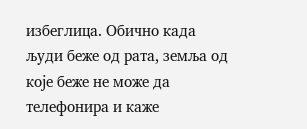избеглица. Обично када људи беже од рата, земља од које беже не може да телефонира и каже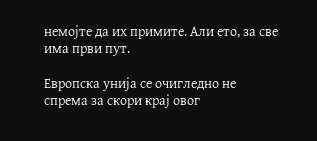немојте да их примите. Али ето, за све има први пут.

Европска унија се очигледно не спрема за скори крај овог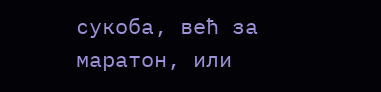сукоба, већ за маратон, или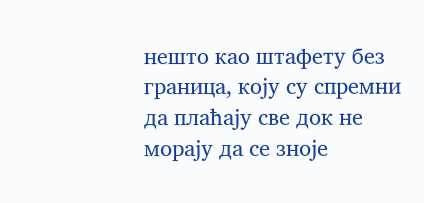нешто као штафету без граница, коју су спремни да плаћају све док не морају да се зноје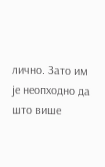лично. Зато им је неопходно да што више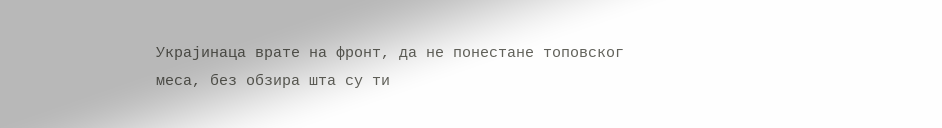Украјинаца врате на фронт, да не понестане топовског меса, без обзира шта су ти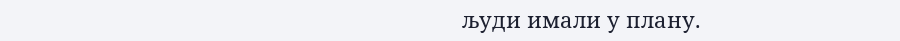људи имали у плану.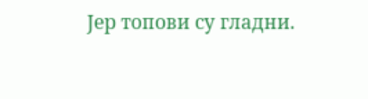Јер топови су гладни.